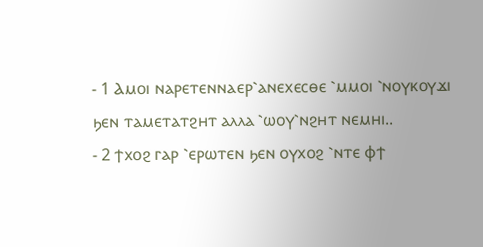- 1 Ⲁⲙⲟⲓ ⲛⲁⲣⲉⲧⲉⲛⲛⲁⲉⲣ⳿ⲁⲛⲉⲭⲉⲥⲑⲉ ⳿ⲙⲙⲟⲓ ⳿ⲛⲟⲩⲕⲟⲩϫⲓ ϧⲉⲛ ⲧⲁⲙⲉⲧⲁⲧϩⲏⲧ ⲁⲗⲗⲁ ⳿ⲱⲟⲩ⳿ⲛϩⲏⲧ ⲛⲉⲙⲏⲓ..
- 2 ϯⲭⲟϩ ⲅⲁⲣ ⳿ⲉⲣⲱⲧⲉⲛ ϧⲉⲛ ⲟⲩⲭⲟϩ ⳿ⲛⲧⲉ ⲫϯ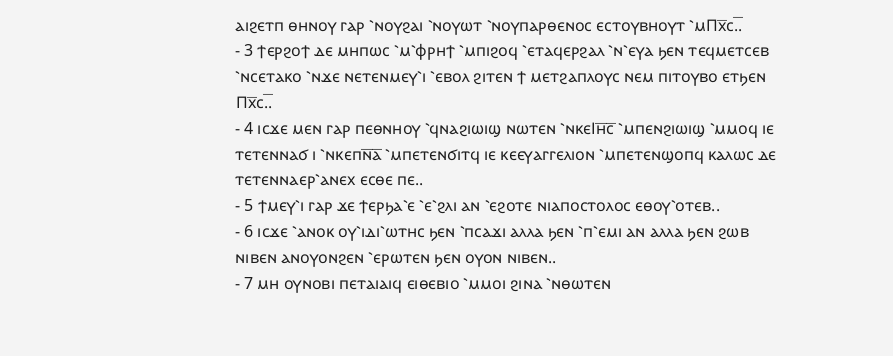ⲁⲓϩⲉⲧⲡ ⲑⲏⲛⲟⲩ ⲅⲁⲣ ⳿ⲛⲟⲩϩⲁⲓ ⳿ⲛⲟⲩⲱⲧ ⳿ⲛⲟⲩⲡⲁⲣⲑⲉⲛⲟⲥ ⲉⲥⲧⲟⲩⲃⲏⲟⲩⲧ ⳿ⲙⲠⲭ̅ⲥ.̅.
- 3 ϯⲉⲣϩⲟϯ ⲇⲉ ⲙⲏⲡⲱⲥ ⳿ⲙ⳿ⲫⲣⲏϯ ⳿ⲙⲡⲓϩⲟϥ ⳿ⲉⲧⲁϥⲉⲣϩⲁⲗ ⳿ⲛ⳿ⲉⲩⲁ ϧⲉⲛ ⲧⲉϥⲙⲉⲧⲥⲉⲃ ⳿ⲛⲥⲉⲧⲁⲕⲟ ⳿ⲛϫⲉ ⲛⲉⲧⲉⲛⲙⲉⲩ⳿ⲓ ⳿ⲉⲃⲟⲗ ϩⲓⲧⲉⲛ ϯ ⲙⲉⲧϩⲁⲡⲗⲟⲩⲥ ⲛⲉⲙ ⲡⲓⲧⲟⲩⲃⲟ ⲉⲧϧⲉⲛ Ⲡⲭ̅ⲥ.̅.
- 4 ⲓⲥϫⲉ ⲙⲉⲛ ⲅⲁⲣ ⲡⲉⲑⲛⲏⲟⲩ ⳿ϥⲛⲁϩⲓⲱⲓϣ ⲛⲱⲧⲉⲛ ⳿ⲛⲕⲉⲒⲏ̅ⲥ̅ ⳿ⲙⲡⲉⲛϩⲓⲱⲓϣ ⳿ⲙⲙⲟϥ ⲓⲉ ⲧⲉⲧⲉⲛⲛⲁϭ ⲓ ⳿ⲛⲕⲉⲡⲛ̅ⲁ̅ ⳿ⲙⲡⲉⲧⲉⲛϭⲓⲧϥ ⲓⲉ ⲕⲉⲉⲩⲁⲅⲅⲉⲗⲓⲟⲛ ⳿ⲙⲡⲉⲧⲉⲛϣⲟⲡϥ ⲕⲁⲗⲱⲥ ⲇⲉ ⲧⲉⲧⲉⲛⲛⲁⲉⲣ⳿ⲁⲛⲉⲭ ⲉⲥⲑⲉ ⲡⲉ..
- 5 ϯⲙⲉⲩ⳿ⲓ ⲅⲁⲣ ϫⲉ ϯⲉⲣϧⲁ⳿ⲉ ⳿ⲉ⳿ϩⲗⲓ ⲁⲛ ⳿ⲉϩⲟⲧⲉ ⲛⲓⲁⲡⲟⲥⲧⲟⲗⲟⲥ ⲉⲑⲟⲩ⳿ⲟⲧⲉⲃ..
- 6 ⲓⲥϫⲉ ⳿ⲁⲛⲟⲕ ⲟⲩ⳿ⲓⲇⲓ⳿ⲱⲧⲏⲥ ϧⲉⲛ ⳿ⲡⲥⲁϫⲓ ⲁⲗⲗⲁ ϧⲉⲛ ⳿ⲡ⳿ⲉⲙⲓ ⲁⲛ ⲁⲗⲗⲁ ϧⲉⲛ ϩⲱⲃ ⲛⲓⲃⲉⲛ ⲁⲛⲟⲩⲟⲛϩⲉⲛ ⳿ⲉⲣⲱⲧⲉⲛ ϧⲉⲛ ⲟⲩⲟⲛ ⲛⲓⲃⲉⲛ..
- 7 ⲙⲏ ⲟⲩⲛⲟⲃⲓ ⲡⲉⲧⲁⲓⲁⲓϥ ⲉⲓⲑⲉⲃⲓⲟ ⳿ⲙⲙⲟⲓ ϩⲓⲛⲁ ⳿ⲛⲑⲱⲧⲉⲛ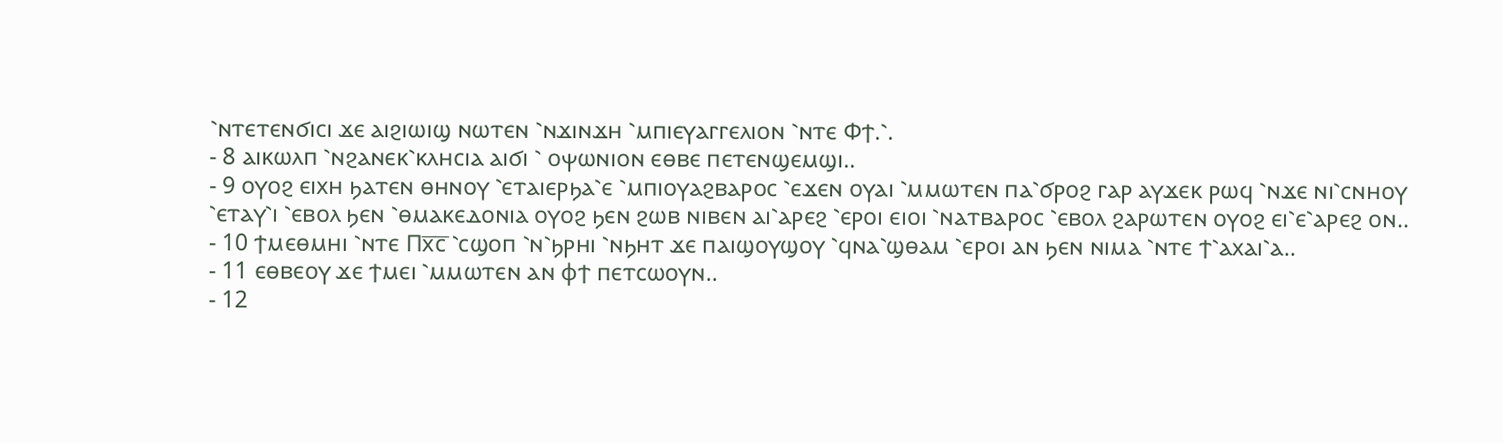⳿ⲛⲧⲉⲧⲉⲛϭⲓⲥⲓ ϫⲉ ⲁⲓϩⲓⲱⲓϣ ⲛⲱⲧⲉⲛ ⳿ⲛϫⲓⲛϫⲏ ⳿ⲙⲡⲓⲉⲩⲁⲅⲅⲉⲗⲓⲟⲛ ⳿ⲛⲧⲉ Ⲫϯ.⳿.
- 8 ⲁⲓⲕⲱⲗⲡ ⳿ⲛϩⲁⲛⲉⲕ⳿ⲕⲗⲏⲥⲓⲁ ⲁⲓϭⲓ ⳿ ⲟⲯⲱⲛⲓⲟⲛ ⲉⲑⲃⲉ ⲡⲉⲧⲉⲛϣⲉⲙϣⲓ..
- 9 ⲟⲩⲟϩ ⲉⲓⲭⲏ ϧⲁⲧⲉⲛ ⲑⲏⲛⲟⲩ ⳿ⲉⲧⲁⲓⲉⲣϧⲁ⳿ⲉ ⳿ⲙⲡⲓⲟⲩⲁϩⲃⲁⲣⲟⲥ ⳿ⲉϫⲉⲛ ⲟⲩⲁⲓ ⳿ⲙⲙⲱⲧⲉⲛ ⲡⲁ⳿ϭⲣⲟϩ ⲅⲁⲣ ⲁⲩϫⲉⲕ ⲣⲱϥ ⳿ⲛϫⲉ ⲛⲓ⳿ⲥⲛⲏⲟⲩ ⳿ⲉⲧⲁⲩ⳿ⲓ ⳿ⲉⲃⲟⲗ ϧⲉⲛ ⳿ⲑⲙⲁⲕⲉⲇⲟⲛⲓⲁ ⲟⲩⲟϩ ϧⲉⲛ ϩⲱⲃ ⲛⲓⲃⲉⲛ ⲁⲓ⳿ⲁⲣⲉϩ ⳿ⲉⲣⲟⲓ ⲉⲓⲟⲓ ⳿ⲛⲁⲧⲃⲁⲣⲟⲥ ⳿ⲉⲃⲟⲗ ϩⲁⲣⲱⲧⲉⲛ ⲟⲩⲟϩ ⲉⲓ⳿ⲉ⳿ⲁⲣⲉϩ ⲟⲛ..
- 10 ϯⲙⲉⲑⲙⲏⲓ ⳿ⲛⲧⲉ Ⲡⲭ̅ⲥ̅ ⳿ⲥϣⲟⲡ ⳿ⲛ⳿ϧⲣⲏⲓ ⳿ⲛϧⲏⲧ ϫⲉ ⲡⲁⲓϣⲟⲩϣⲟⲩ ⳿ϥⲛⲁ⳿ϣⲑⲁⲙ ⳿ⲉⲣⲟⲓ ⲁⲛ ϧⲉⲛ ⲛⲓⲙⲁ ⳿ⲛⲧⲉ ϯ⳿ⲁⲭⲁⲓ⳿ⲁ..
- 11 ⲉⲑⲃⲉⲟⲩ ϫⲉ ϯⲙⲉⲓ ⳿ⲙⲙⲱⲧⲉⲛ ⲁⲛ ⲫϯ ⲡⲉⲧⲥⲱⲟⲩⲛ..
- 12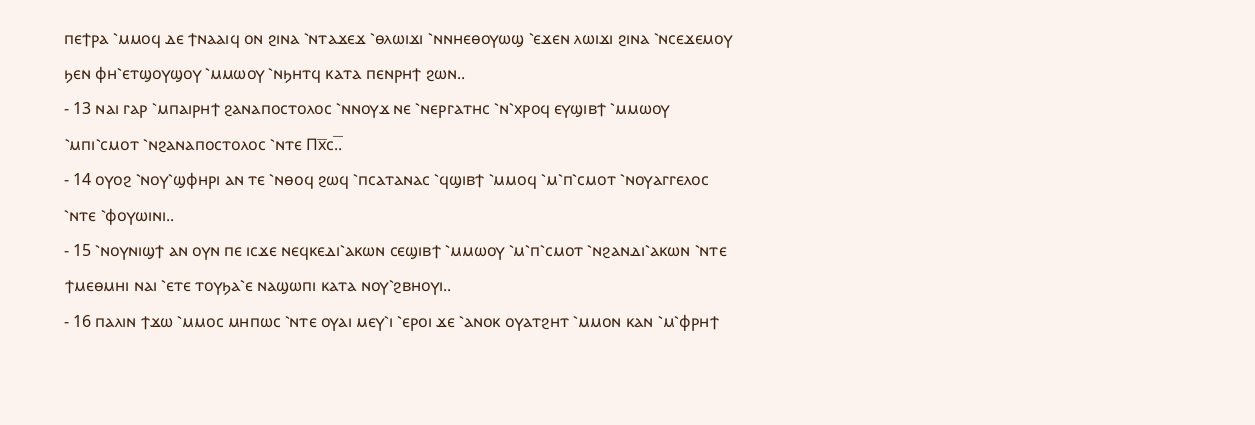ⲡⲉϯⲣⲁ ⳿ⲙⲙⲟϥ ⲇⲉ ϯⲛⲁⲁⲓϥ ⲟⲛ ϩⲓⲛⲁ ⳿ⲛⲧⲁϫⲉϫ ⳿ⲑⲗⲱⲓϫⲓ ⳿ⲛⲛⲏⲉⲑⲟⲩⲱϣ ⳿ⲉϫⲉⲛ ⲗⲱⲓϫⲓ ϩⲓⲛⲁ ⳿ⲛⲥⲉϫⲉⲙⲟⲩ ϧⲉⲛ ⲫⲏ⳿ⲉⲧϣⲟⲩϣⲟⲩ ⳿ⲙⲙⲱⲟⲩ ⳿ⲛϧⲏⲧϥ ⲕⲁⲧⲁ ⲡⲉⲛⲣⲏϯ ϩⲱⲛ..
- 13 ⲛⲁⲓ ⲅⲁⲣ ⳿ⲙⲡⲁⲓⲣⲏϯ ϩⲁⲛⲁⲡⲟⲥⲧⲟⲗⲟⲥ ⳿ⲛⲛⲟⲩϫ ⲛⲉ ⳿ⲛⲉⲣⲅⲁⲧⲏⲥ ⳿ⲛ⳿ⲭⲣⲟϥ ⲉⲩϣⲓⲃϯ ⳿ⲙⲙⲱⲟⲩ ⳿ⲙⲡⲓ⳿ⲥⲙⲟⲧ ⳿ⲛϩⲁⲛⲁⲡⲟⲥⲧⲟⲗⲟⲥ ⳿ⲛⲧⲉ Ⲡⲭ̅ⲥ.̅.
- 14 ⲟⲩⲟϩ ⳿ⲛⲟⲩ⳿ϣⲫⲏⲣⲓ ⲁⲛ ⲧⲉ ⳿ⲛⲑⲟϥ ϩⲱϥ ⳿ⲡⲥⲁⲧⲁⲛⲁⲥ ⳿ϥϣⲓⲃϯ ⳿ⲙⲙⲟϥ ⳿ⲙ⳿ⲡ⳿ⲥⲙⲟⲧ ⳿ⲛⲟⲩⲁⲅⲅⲉⲗⲟⲥ ⳿ⲛⲧⲉ ⳿ⲫⲟⲩⲱⲓⲛⲓ..
- 15 ⳿ⲛⲟⲩⲛⲓϣϯ ⲁⲛ ⲟⲩⲛ ⲡⲉ ⲓⲥϫⲉ ⲛⲉϥⲕⲉⲇⲓ⳿ⲁⲕⲱⲛ ⲥⲉϣⲓⲃϯ ⳿ⲙⲙⲱⲟⲩ ⳿ⲙ⳿ⲡ⳿ⲥⲙⲟⲧ ⳿ⲛϩⲁⲛⲇⲓ⳿ⲁⲕⲱⲛ ⳿ⲛⲧⲉ ϯⲙⲉⲑⲙⲏⲓ ⲛⲁⲓ ⳿ⲉⲧⲉ ⲧⲟⲩϧⲁ⳿ⲉ ⲛⲁϣⲱⲡⲓ ⲕⲁⲧⲁ ⲛⲟⲩ⳿ϩⲃⲏⲟⲩⲓ..
- 16 ⲡⲁⲗⲓⲛ ϯϫⲱ ⳿ⲙⲙⲟⲥ ⲙⲏⲡⲱⲥ ⳿ⲛⲧⲉ ⲟⲩⲁⲓ ⲙⲉⲩ⳿ⲓ ⳿ⲉⲣⲟⲓ ϫⲉ ⳿ⲁⲛⲟⲕ ⲟⲩⲁⲧϩⲏⲧ ⳿ⲙⲙⲟⲛ ⲕⲁⲛ ⳿ⲙ⳿ⲫⲣⲏϯ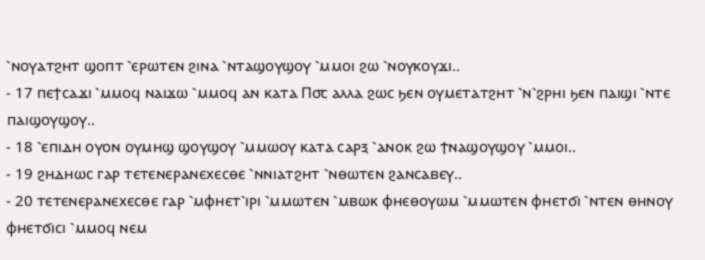⳿ⲛⲟⲩⲁⲧϩⲏⲧ ϣⲟⲡⲧ ⳿ⲉⲣⲱⲧⲉⲛ ϩⲓⲛⲁ ⳿ⲛⲧⲁϣⲟⲩϣⲟⲩ ⳿ⲙⲙⲟⲓ ϩⲱ ⳿ⲛⲟⲩⲕⲟⲩϫⲓ..
- 17 ⲡⲉϯⲥⲁϫⲓ ⳿ⲙⲙⲟϥ ⲛⲁⲓϫⲱ ⳿ⲙⲙⲟϥ ⲁⲛ ⲕⲁⲧⲁ Ⲡ⳪ ⲁⲗⲗⲁ ϩⲱⲥ ϧⲉⲛ ⲟⲩⲙⲉⲧⲁⲧϩⲏⲧ ⳿ⲛ⳿ϩⲣⲏⲓ ϧⲉⲛ ⲡⲁⲓϣⲓ ⳿ⲛⲧⲉ ⲡⲁⲓϣⲟⲩϣⲟⲩ..
- 18 ⳿ⲉⲡⲓⲇⲏ ⲟⲩⲟⲛ ⲟⲩⲙⲏϣ ϣⲟⲩϣⲟⲩ ⳿ⲙⲙⲱⲟⲩ ⲕⲁⲧⲁ ⲥⲁⲣⲝ ⳿ⲁⲛⲟⲕ ϩⲱ ϯⲛⲁϣⲟⲩϣⲟⲩ ⳿ⲙⲙⲟⲓ..
- 19 ϩⲏⲇⲏⲱⲥ ⲅⲁⲣ ⲧⲉⲧⲉⲛⲉⲣⲁⲛⲉⲭⲉⲥⲑⲉ ⳿ⲛⲛⲓⲁⲧϩⲏⲧ ⳿ⲛⲑⲱⲧⲉⲛ ϩⲁⲛⲥⲁⲃⲉⲩ..
- 20 ⲧⲉⲧⲉⲛⲉⲣⲁⲛⲉⲭⲉⲥⲑⲉ ⲅⲁⲣ ⳿ⲙⲫⲏⲉⲧ⳿ⲓⲣⲓ ⳿ⲙⲙⲱⲧⲉⲛ ⳿ⲙⲃⲱⲕ ⲫⲏⲉⲑⲟⲩⲱⲙ ⳿ⲙⲙⲱⲧⲉⲛ ⲫⲏⲉⲧϭⲓ ⳿ⲛⲧⲉⲛ ⲑⲏⲛⲟⲩ ⲫⲏⲉⲧϭⲓⲥⲓ ⳿ⲙⲙⲟϥ ⲛⲉⲙ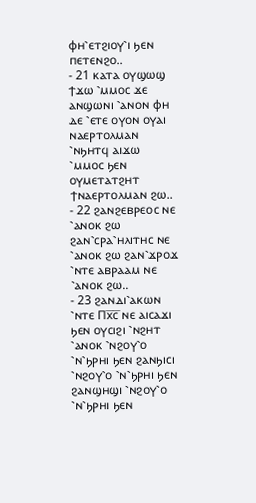ⲫⲏ⳿ⲉⲧϩⲓⲟⲩ⳿ⲓ ϧⲉⲛ ⲡⲉⲧⲉⲛϩⲟ..
- 21 ⲕⲁⲧⲁ ⲟⲩϣⲱϣ ϯϫⲱ ⳿ⲙⲙⲟⲥ ϫⲉ ⲁⲛϣⲱⲛⲓ ⳿ⲁⲛⲟⲛ ⲫⲏ ⲇⲉ ⳿ⲉⲧⲉ ⲟⲩⲟⲛ ⲟⲩⲁⲓ ⲛⲁⲉⲣⲧⲟⲗⲙⲁⲛ ⳿ⲛϧⲏⲧϥ ⲁⲓϫⲱ ⳿ⲙⲙⲟⲥ ϧⲉⲛ ⲟⲩⲙⲉⲧⲁⲧϩⲏⲧ ϯⲛⲁⲉⲣⲧⲟⲗⲙⲁⲛ ϩⲱ..
- 22 ϩⲁⲛϩⲉⲃⲣⲉⲟⲥ ⲛⲉ ⳿ⲁⲛⲟⲕ ϩⲱ ϩⲁⲛ⳿ⲥⲣⲁ⳿ⲏⲗⲓⲧⲏⲥ ⲛⲉ ⳿ⲁⲛⲟⲕ ϩⲱ ϩⲁⲛ⳿ϫⲣⲟϫ ⳿ⲛⲧⲉ ⲁⲃⲣⲁⲁⲙ ⲛⲉ ⳿ⲁⲛⲟⲕ ϩⲱ..
- 23 ϩⲁⲛⲇⲓ⳿ⲁⲕⲱⲛ ⳿ⲛⲧⲉ Ⲡⲭ̅ⲥ̅ ⲛⲉ ⲁⲓⲥⲁϫⲓ ϧⲉⲛ ⲟⲩⲥⲓϩⲓ ⳿ⲛϩⲏⲧ ⳿ⲁⲛⲟⲕ ⳿ⲛϩⲟⲩ⳿ⲟ ⳿ⲛ⳿ϧⲣⲏⲓ ϧⲉⲛ ϩⲁⲛϧⲓⲥⲓ ⳿ⲛϩⲟⲩ⳿ⲟ ⳿ⲛ⳿ϧⲣⲏⲓ ϧⲉⲛ ϩⲁⲛϣⲏϣⲓ ⳿ⲛϩⲟⲩ⳿ⲟ ⳿ⲛ⳿ϧⲣⲏⲓ ϧⲉⲛ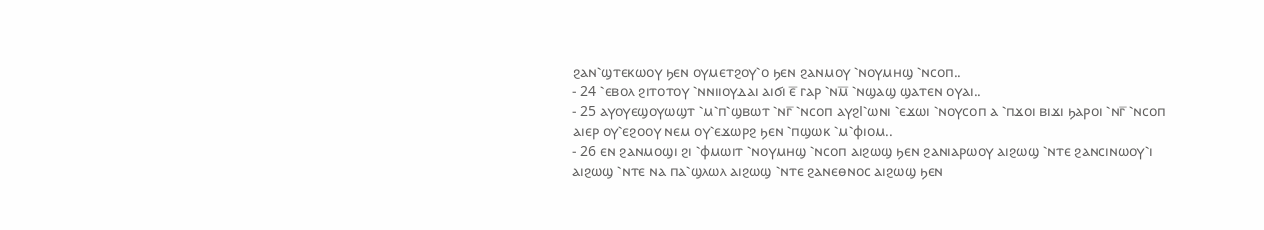ϩⲁⲛ⳿ϣⲧⲉⲕⲱⲟⲩ ϧⲉⲛ ⲟⲩⲙⲉⲧϩⲟⲩ⳿ⲟ ϧⲉⲛ ϩⲁⲛⲙⲟⲩ ⳿ⲛⲟⲩⲙⲏϣ ⳿ⲛⲥⲟⲡ..
- 24 ⳿ⲉⲃⲟⲗ ϩⲓⲧⲟⲧⲟⲩ ⳿ⲛⲛⲓⲓⲟⲩⲇⲁⲓ ⲁⲓϭⲓ ⲉ̅ ⲅⲁⲣ ⳿ⲛⲙ̅ ⳿ⲛϣⲁϣ ϣⲁⲧⲉⲛ ⲟⲩⲁⲓ..
- 25 ⲁⲩⲟⲩⲉϣⲟⲩⲱϣⲧ ⳿ⲙ⳿ⲡ⳿ϣⲃⲱⲧ ⳿ⲛⲅ̅ ⳿ⲛⲥⲟⲡ ⲁⲩϩⲒ⳿ⲱⲛⲓ ⳿ⲉϫⲱⲓ ⳿ⲛⲟⲩⲥⲟⲡ ⲁ ⳿ⲡϫⲟⲓ ⲃⲓϫⲓ ϧⲁⲣⲟⲓ ⳿ⲛⲅ̅ ⳿ⲛⲥⲟⲡ ⲁⲓⲉⲣ ⲟⲩ⳿ⲉϩⲟⲟⲩ ⲛⲉⲙ ⲟⲩ⳿ⲉϫⲱⲣϩ ϧⲉⲛ ⳿ⲡϣⲱⲕ ⳿ⲙ⳿ⲫⲓⲟⲙ..
- 26 ⲉⲛ ϩⲁⲛⲙⲟϣⲓ ϩⲓ ⳿ⲫⲙⲱⲓⲧ ⳿ⲛⲟⲩⲙⲏϣ ⳿ⲛⲥⲟⲡ ⲁⲓϩⲱϣ ϧⲉⲛ ϩⲁⲛⲓⲁⲣⲱⲟⲩ ⲁⲓϩⲱϣ ⳿ⲛⲧⲉ ϩⲁⲛⲥⲓⲛⲱⲟⲩ⳿ⲓ ⲁⲓϩⲱϣ ⳿ⲛⲧⲉ ⲛⲁ ⲡⲁ⳿ϣⲗⲱⲗ ⲁⲓϩⲱϣ ⳿ⲛⲧⲉ ϩⲁⲛⲉⲑⲛⲟⲥ ⲁⲓϩⲱϣ ϧⲉⲛ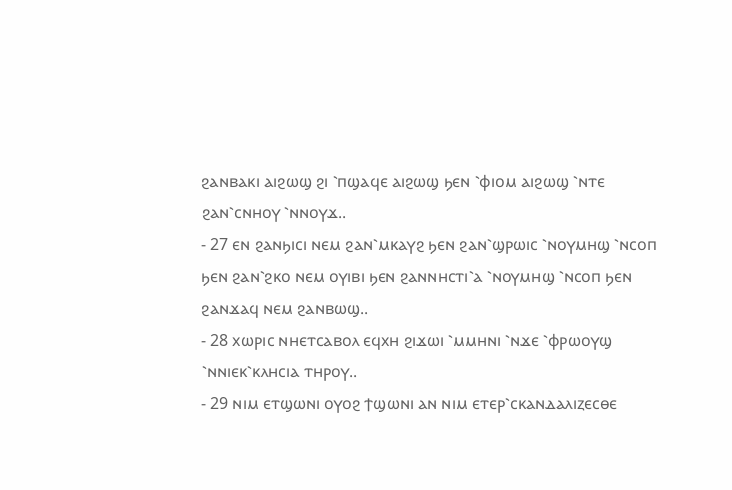ϩⲁⲛⲃⲁⲕⲓ ⲁⲓϩⲱϣ ϩⲓ ⳿ⲡϣⲁϥⲉ ⲁⲓϩⲱϣ ϧⲉⲛ ⳿ⲫⲓⲟⲙ ⲁⲓϩⲱϣ ⳿ⲛⲧⲉ ϩⲁⲛ⳿ⲥⲛⲏⲟⲩ ⳿ⲛⲛⲟⲩϫ..
- 27 ⲉⲛ ϩⲁⲛϧⲓⲥⲓ ⲛⲉⲙ ϩⲁⲛ⳿ⲙⲕⲁⲩϩ ϧⲉⲛ ϩⲁⲛ⳿ϣⲣⲱⲓⲥ ⳿ⲛⲟⲩⲙⲏϣ ⳿ⲛⲥⲟⲡ ϧⲉⲛ ϩⲁⲛ⳿ϩⲕⲟ ⲛⲉⲙ ⲟⲩⲓⲃⲓ ϧⲉⲛ ϩⲁⲛⲛⲏⲥⲧⲓ⳿ⲁ ⳿ⲛⲟⲩⲙⲏϣ ⳿ⲛⲥⲟⲡ ϧⲉⲛ ϩⲁⲛϫⲁϥ ⲛⲉⲙ ϩⲁⲛⲃⲱϣ..
- 28 ⲭⲱⲣⲓⲥ ⲛⲏⲉⲧⲥⲁⲃⲟⲗ ⲉϥⲭⲏ ϩⲓϫⲱⲓ ⳿ⲙⲙⲏⲛⲓ ⳿ⲛϫⲉ ⳿ⲫⲣⲱⲟⲩϣ ⳿ⲛⲛⲓⲉⲕ⳿ⲕⲗⲏⲥⲓⲁ ⲧⲏⲣⲟⲩ..
- 29 ⲛⲓⲙ ⲉⲧϣⲱⲛⲓ ⲟⲩⲟϩ ϯϣⲱⲛⲓ ⲁⲛ ⲛⲓⲙ ⲉⲧⲉⲣ⳿ⲥⲕⲁⲛⲇⲁⲗⲓⲍⲉⲥⲑⲉ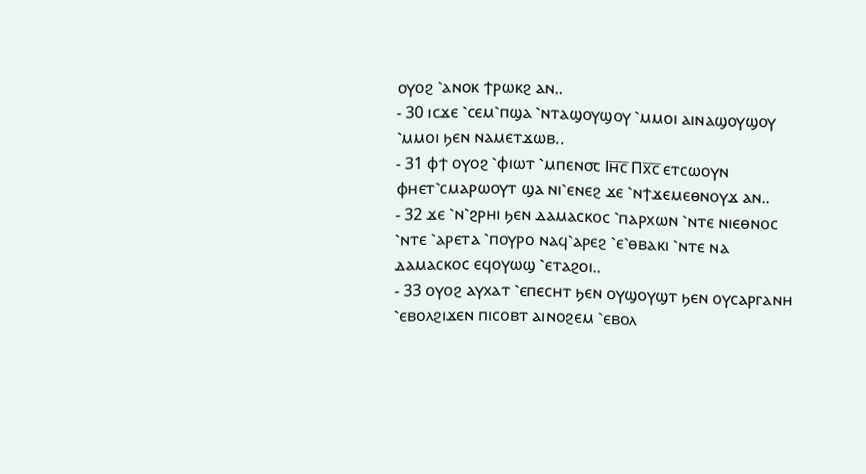ⲟⲩⲟϩ ⳿ⲁⲛⲟⲕ ϯⲣⲱⲕϩ ⲁⲛ..
- 30 ⲓⲥϫⲉ ⳿ⲥⲉⲙ⳿ⲡϣⲁ ⳿ⲛⲧⲁϣⲟⲩϣⲟⲩ ⳿ⲙⲙⲟⲓ ⲁⲓⲛⲁϣⲟⲩϣⲟⲩ ⳿ⲙⲙⲟⲓ ϧⲉⲛ ⲛⲁⲙⲉⲧϫⲱⲃ..
- 31 ⲫϯ ⲟⲩⲟϩ ⳿ⲫⲓⲱⲧ ⳿ⲙⲡⲉⲛ⳪ Ⲓⲏ̅ⲥ̅ Ⲡⲭ̅ⲥ̅ ⲉⲧⲥⲱⲟⲩⲛ ⲫⲏⲉⲧ⳿ⲥⲙⲁⲣⲱⲟⲩⲧ ϣⲁ ⲛⲓ⳿ⲉⲛⲉϩ ϫⲉ ⳿ⲛϯϫⲉⲙⲉⲑⲛⲟⲩϫ ⲁⲛ..
- 32 ϫⲉ ⳿ⲛ⳿ϩⲣⲏⲓ ϧⲉⲛ ⲇⲁⲙⲁⲥⲕⲟⲥ ⳿ⲡⲁⲣⲭⲱⲛ ⳿ⲛⲧⲉ ⲛⲓⲉⲑⲛⲟⲥ ⳿ⲛⲧⲉ ⳿ⲁⲣⲉⲧⲁ ⳿ⲡⲟⲩⲣⲟ ⲛⲁϥ⳿ⲁⲣⲉϩ ⳿ⲉ⳿ⲑⲃⲁⲕⲓ ⳿ⲛⲧⲉ ⲛⲁ ⲇⲁⲙⲁⲥⲕⲟⲥ ⲉϥⲟⲩⲱϣ ⳿ⲉⲧⲁϩⲟⲓ..
- 33 ⲟⲩⲟϩ ⲁⲩⲭⲁⲧ ⳿ⲉⲡⲉⲥⲏⲧ ϧⲉⲛ ⲟⲩϣⲟⲩϣⲧ ϧⲉⲛ ⲟⲩⲥⲁⲣⲅⲁⲛⲏ ⳿ⲉⲃⲟⲗϩⲓϫⲉⲛ ⲡⲓⲥⲟⲃⲧ ⲁⲓⲛⲟϩⲉⲙ ⳿ⲉⲃⲟⲗ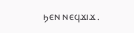ϧⲉⲛ ⲛⲉϥϫⲓϫ.